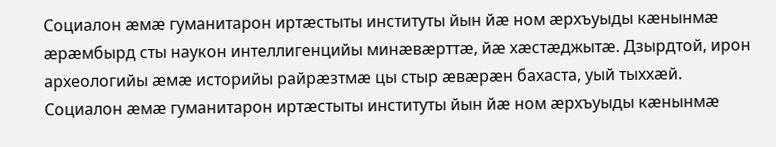Социалон æмæ гуманитарон иртæстыты институты йын йæ ном æрхъуыды кæнынмæ æрæмбырд сты наукон интеллигенцийы минæвæрттæ, йæ хæстæджытæ. Дзырдтой, ирон археологийы æмæ историйы райрæзтмæ цы стыр æвæрæн бахаста, уый тыххæй.
Социалон æмæ гуманитарон иртæстыты институты йын йæ ном æрхъуыды кæнынмæ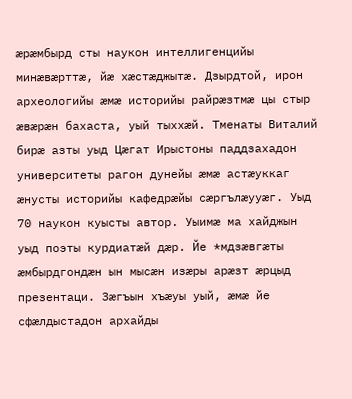æрæмбырд сты наукон интеллигенцийы минæвæрттæ, йæ хæстæджытæ. Дзырдтой, ирон археологийы æмæ историйы райрæзтмæ цы стыр æвæрæн бахаста, уый тыххæй. Тменаты Виталий бирæ азты уыд Цæгат Ирыстоны паддзахадон университеты рагон дунейы æмæ астæуккаг æнусты историйы кафедрæйы сæргълæууæг. Уыд 70 наукон куысты автор. Уыимæ ма хайджын уыд поэты курдиатæй дæр. Йе *мдзæвгæты æмбырдгондæн ын мысæн изæры арæзт æрцыд презентаци. Зæгъын хъæуы уый, æмæ йе сфæлдыстадон архайды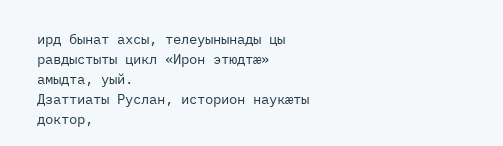ирд бынат ахсы, телеуынынады цы равдыстыты цикл «Ирон этюдтæ» амыдта, уый.
Дзаттиаты Руслан, историон наукæты доктор,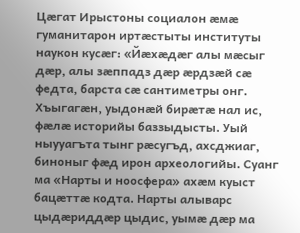Цæгат Ирыстоны социалон æмæ гуманитарон иртæстыты институты наукон кусæг: «Йæхæдæг алы мæсыг дæр, алы зæппадз дæр æрдзæй сæ федта, барста сæ сантиметры онг. Хъыгагæн, уыдонæй бирæтæ нал ис, фæлæ историйы баззыдысты. Уый ныууагъта тынг рæсугъд, ахсджиаг, биноныг фæд ирон археологийы. Суанг ма «Нарты и ноосфера» ахæм куыст бацæттæ кодта. Нарты алыварс цыдæриддæр цыдис, уымæ дæр ма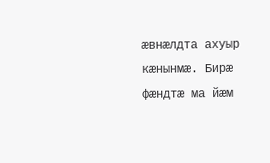æвнæлдта ахуыр кæнынмæ. Бирæ фæндтæ ма йæм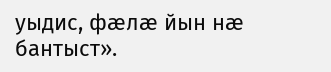уыдис, фæлæ йын нæ бантыст».